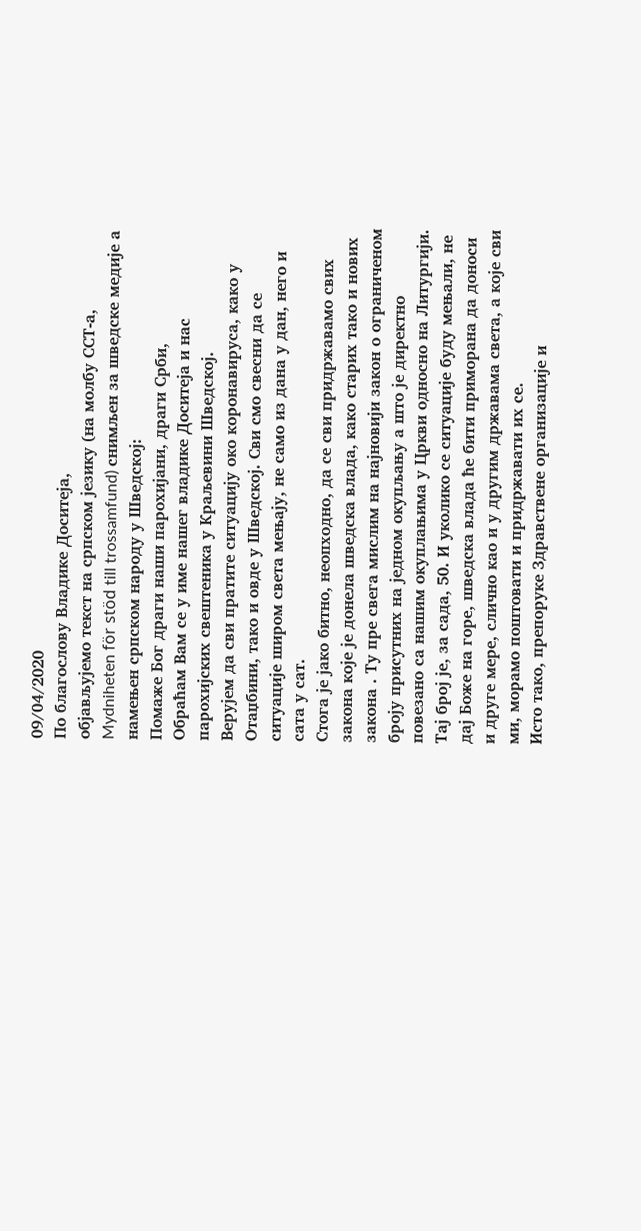09/04/2020
По благослову Владике Доситеја,
објављујемо текст на српском језику (на молбу ССТ-а, Mydniheten för stöd till trossamfund) снимљен за шведске медије а намењен српском народу у Шведској:
Помаже Бог драги наши парохијани, драги Срби,
Обраћам Вам се у име нашег владике Доситеја и нас парохијских свештеника у Краљевини Шведској.
Верујем да сви пратите ситуацију око коронавируса, како у Отаџбини, тако и овде у Шведској. Сви смо свесни да се ситуације широм света мењају, не само из дана у дан, него и сата у сат.
Стога је јако битно, неопходно, да се сви придржавамо свих закона које је донела шведска влада, како старих тако и нових закона . Ту пре свега мислим на најновији закон о ограниченом броју присутних на једном окупљању а што је директно повезано са нашим окуплањима у Цркви односно на Литургији. Тај број је, за сада, 50. И уколико се ситуације буду мењали, не дај Боже на горе, шведска влада ће бити приморана да доноси и друге мере, слично као и у другим државама света, а које сви ми, морамо поштовати и придржавати их се.
Исто тако, препоруке Здравствене организације и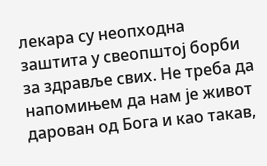лекара су неопходна заштита у свеопштој борби за здравље свих. Не треба да напомињем да нам је живот дарован од Бога и као такав,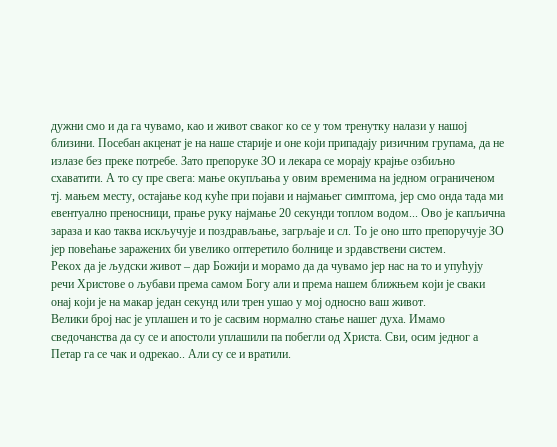дужни смо и да га чувамо, као и живот сваког ко се у том тренутку налази у нашој близини. Посебан акценат је на наше старије и оне који припадају ризичним групама, да не излазе без преке потребе. Зато препоруке ЗО и лекара се морају крајње озбиљно схаватити. А то су пре свега: мање окупљања у овим временима на једном ограниченом тј. мањем месту, остајање код куће при појави и најмањег симптома, јер смо онда тада ми евентуално преносници, прање руку најмање 20 секунди топлом водом... Ово је капљична зараза и као таква искључује и поздрављање, загрљаје и сл. То је оно што препоручује ЗО јер повећање заражених би увелико оптеретило болнице и зрдавствени систем.
Рекох да је људски живот – дар Божији и морамо да да чувамо јер нас на то и упућују речи Христове о љубави према самом Богу али и према нашем ближњем који је сваки онај који је на макар један секунд или трен ушао у мој односно ваш живот.
Велики број нас је уплашен и то је сасвим нормално стање нашег духа. Имамо сведочанства да су се и апостоли уплашили па побегли од Христа. Сви, осим једног а Петар га се чак и одрекао.. Али су се и вратили.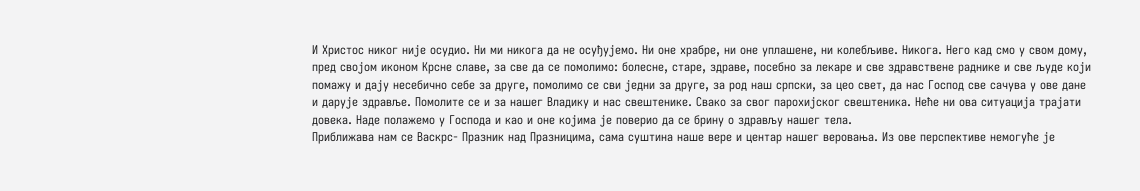И Христос никог није осудио. Ни ми никога да не осуђујемо. Ни оне храбре, ни оне уплашене, ни колебљиве. Никога. Него кад смо у свом дому, пред својом иконом Крсне славе, за све да се помолимо: болесне, старе, здраве, посебно за лекаре и све здравствене раднике и све људе који помажу и дају несебично себе за друге, помолимо се сви једни за друге, за род наш српски, за цео свет, да нас Господ све сачува у ове дане и дарује здравље. Помолите се и за нашег Владику и нас свештенике. Свако за свог парохијског свештеника. Неће ни ова ситуација трајати довека. Наде полажемо у Господа и као и оне којима је поверио да се брину о здрављу нашег тела.
Приближава нам се Васкрс- Празник над Празницима, сама суштина наше вере и центар нашег веровања. Из ове перспективе немогуће је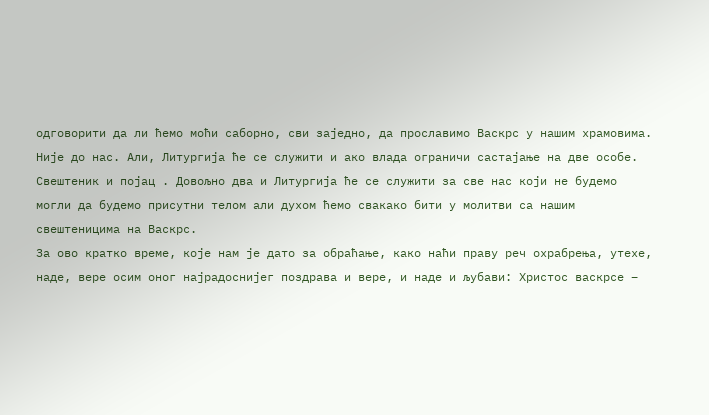одговорити да ли ћемо моћи саборно, сви заједно, да прославимо Васкрс у нашим храмовима. Није до нас. Али, Литургија ће се служити и ако влада ограничи састајање на две особе. Свештеник и појац . Довољно два и Литургија ће се служити за све нас који не будемо могли да будемо присутни телом али духом ћемо свакако бити у молитви са нашим свештеницима на Васкрс.
За ово кратко време, које нам је дато за обраћање, како наћи праву реч охрабрења, утехе, наде, вере осим оног најрадоснијег поздрава и вере, и наде и љубави: Христос васкрсе –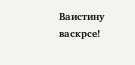Ваистину васкрсе!